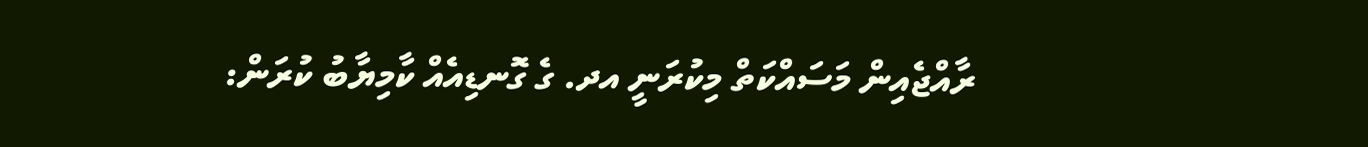ރާއްޖެއިން މަސައްކަތް މިކުރަނީ އދ. ގެ ގޮނޑިއެއް ކާމިޔާބު ކުރަން: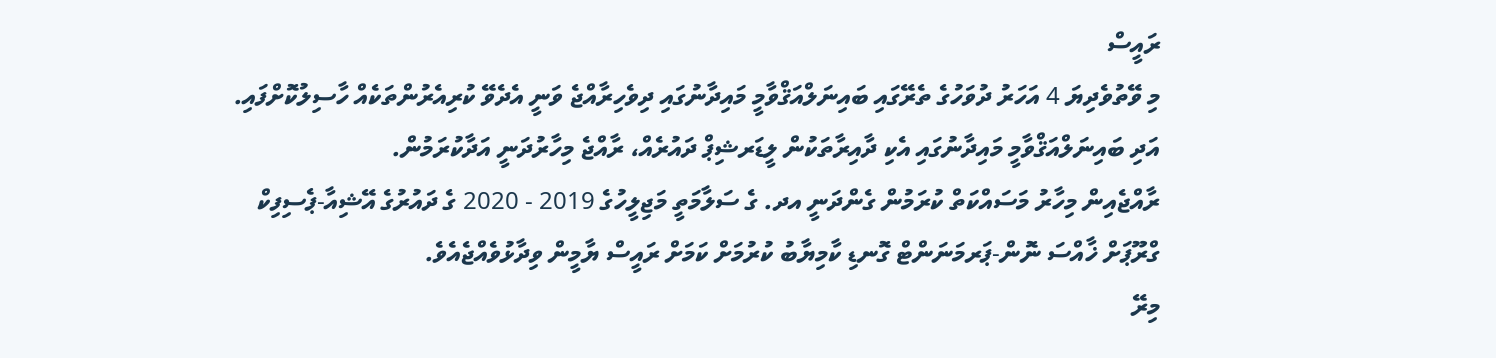ރައީސް
މި ވޭތުވެދިޔަ 4 އަހަރު ދުވަހުގެ ތެރޭގައި ބައިނަލްއަޤްވާމީ މައިދާނުގައި ދިވެހިރާއްޖެ ވަނީ އެދެވޭ ކުރިއެރުންތަކެއް ހާސިލުކޮށްފައި. އަދި ބައިނަލްއަޤްވާމީ މައިދާނުގައި އެކި ދާއިރާތަކުން ލީޑަރޝިޕް ދައުރެއް، ރާއްޖެ މިހާރުދަނީ އަދާކުރަމުން.
ރާއްޖެއިން މިހާރު މަސައްކަތް ކުރަމުން ގެންދަނީ އދ. ގެ ސަލާމަތީ މަޖިލީހުގެ 2019 - 2020 ގެ ދައުރުގެ އޭޝިއާ-ޕެސިފިކް ގްރޫޕަށް ޚާއްސަ ނޮން-ޕަރމަނަންޓް ގޮނޑި ކާމިޔާބު ކުރުމަށް ކަމަށް ރައީސް ޔާމީން ވިދާޅުވެއްޖެއެވެ.
މިރޭ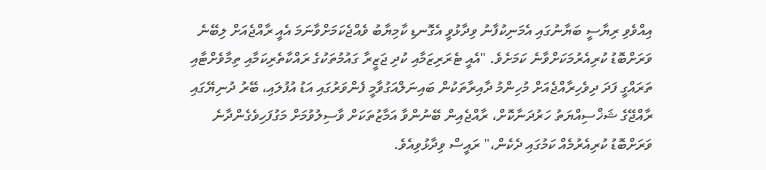އިއްވެވި ރިޔާސީ ބަޔާނުގައި އެމަނިކުފާނު ވިދާޅުވީ އެގޮނޑި ކާމިޔާބު ވެއްޖެކަމަށްވާނަމަ އެއީ ރާއްޖެއަށް ލިބޭނެ ވަރަށްބޮޑު ކުރިއެރުމަކަށްވާނެ ކަމަށެވެ. "އެއީ ޓެރަރިޒަމާއި ކުދި ޖަޒީރާ ގައުމުތަކުގެ ރައްކާތެރިކަމާއި ތިމާވެށްޓާއި ތަރައްގީ ފަދަ ދިވެހިރާއްޖެއަށް މުހިންމު ދާއިރާތަކުން ބައިނަލްއަގުވާމީ ފެންވަރުގައި އަޑު އުފުލައި، ބޭރު ދުނިޔޭގައި ރާއްޖޭގެ ޝަޚްސިއްޔަތު ހަރުދަނާކޮށް، ރާއްޖެއިން ބޭނުންވާ އަމާޒުތަކަށް ވާސިލުވުމަށް މަގުފަހިވެގެންދާނެ ވަރަށްބޮޑު ކުރިއެރުމެއް ކަމުގައި ދެކެން،" ރައީސް ވިދާޅުވިއެވެ.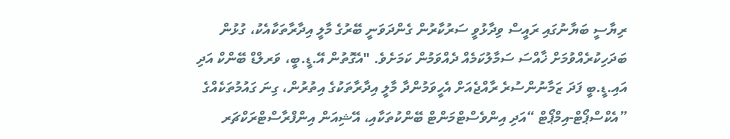ރިޔާސީ ބަޔާނުގައި ރައީސް ވިދާޅުވީ ސަރުކާރުން ގެންދަވަނީ ބޭރުގެ މާލީ އިދާރާތަކާއެކު، ގުޅުން ބަދަހިކުރެއްވުމަށް ޚާއްސަ ސަމާލުކަމެއް ދެއްވަމުން ކަމަށެވެ. "އެގޮތުން އޭ.ޑީ.ބީ، ވަރލްޑް ބޭންކް އަދި އައި.ޑީ.ބީ ފަދަ ޒަމާނުންސުރެ ރާއްޖެއަށް އެހީވަމުންދާ މާލީ އިދާރާތަކުގެ އިތުރުން، ގިނަ ގައުމުތަކެއްގެ ”އެކްސްޕޯޓް-އިމްޕޯޓް “އަދި އިންވެސްޓްމަންޓް ބޭންކުތަކާއި، އޭޝިއަން އިންފްރާސްޓްރަކްޗަރ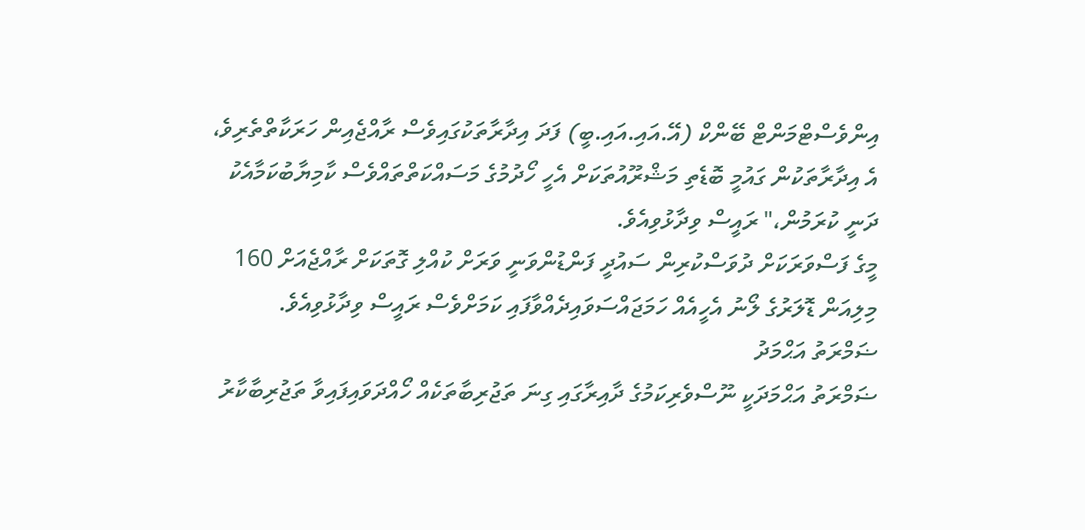އިންވެސްޓްމަންޓް ބޭންކް (އޭ.އައި.އައި.ބީ) ފަދަ އިދާރާތަކުގައިވެސް ރާއްޖެއިން ހަރަކާތްތެރިވެ، އެ އިދާރާތަކުން ގައުމީ ބޮޑެތި މަޝްރޫއުތަކަށް އެހީ ހޯދުމުގެ މަސައްކަތްތައްވެސް ކާމިޔާބުކަމާއެކު ދަނީ ކުރަމުން،" ރައީސް ވިދާޅުވިއެވެ.
މީގެ ފަސްވަރަކަށް ދުވަސްކުރިން ސައުދީ ފަންޑުންވަނީ ވަރަށް ކުއްލި ގޮތަކަށް ރާއްޖެއަށް 160 މިލިއަން ޑޮލަރުގެ ލޯނު އެހީއެއް ހަމަޖައްސަވައިދެއްވާފައި ކަމަށްވެސް ރައީސް ވިދާޅުވިއެވެ.
ޟަމްރަތު އަޙްމަދު
ޟަމްރަތު އަޙްމަދަކީ ނޫސްވެރިކަމުގެ ދާއިރާގައި ގިނަ ތަޖުރިބާތަކެއް ހޯއްދަވައިފައިވާ ތަޖުރިބާކާރު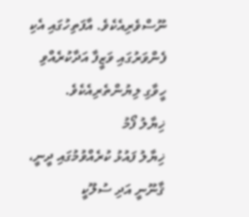ނޫސްވެރިއެކެވެ. އާފަތިހުގައި އެކި ފެންވަރުގައި ވަޒީފާ އަދާކުރެއްވި ހީވާގި ލިޔުންތެރިއެކެވެ.
ޚިޔާލު ފޯމު
ޚިޔާލު ފައުޅު ކުރެއްވުމުގައި ދީނީ، ޤާނޫނީ އަދި ސުލޫކީ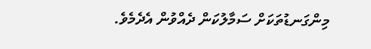މިންގަނޑުތަކަށް ސަމާލުކަން ދެއްވުން އެދެމެވެ.